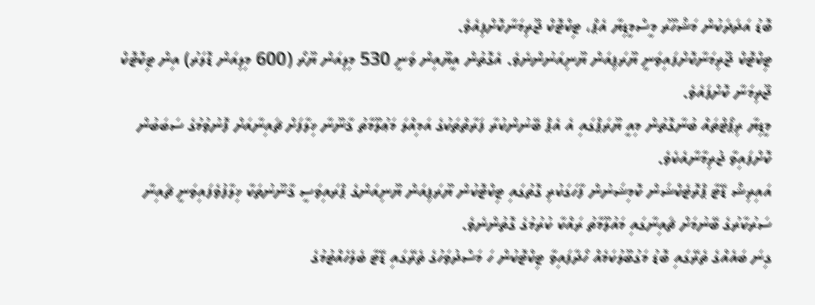ބޮޑު އަދަދަކުން މަޝްހޫރު މީސްމީޑިޔާ އެޕް، ޓިކްޓޮކް ޖޫރިމަނާކޮށްފިއެވެ.
ޓިކްޓޮކް ޖޫރިމަނާކޮށްފައިވަނީ ޔޫރަޕިއަން ޔޫނިއަނުންނެވެ. އެގޮތުން އީޔޫއިން ވަނީ 530 މިލިއަން ޔޫރޯ (600 މިލިއަން ޑޮލަރު) އިން ޓިކޮޓޮކް ޖޫރިމަނާ ކޮށްފައެވެ.
މީޑިޔާ ރިޕޯޓްތައް ބުނާގޮތުން މިއީ ޔޫރަޕްގައި އެ އެޕް ބޭނުންކުރާ ފަރާތްތަކުގެ އަމިއްލަ މަޢުލޫމާތު ޤާނޫނާ ޚިލާފަށް ޗައިނާއަށް ފޮނުވުމުގެ ސަބަބުން ކޮށްފައިވާ ޖުރިމާނާއެކެވެ.
އައިރިޝް ޑޭޓާ ޕްރޮޓެކްޝަން ކޮމިޝަނުން ފާހަގަކުރި ގޮތުގައި ޓިކްޓޮކުން ޔޫރަޕިއަން ޔޫނިއަންގެ ޕްރައިވަސީ ޤާނޫނުތަކާ ޚިލާފުވެފައިވަނީ ޗައިނާ ސަރުކާރުގެ ބޭނުމަށް ޗައިނާގައި މައުލޫމާތު ރައްކާ ކުރުމުގެ ގޮތުންނެވެ.
ގިނަ ބައެއްގެ ތެރޭގައި ބޮޑު މަގުބޫލުކަމެއް ހޯދާފައިވާ ޓިކްޓޮކުން ހަ މަސްދުވަހުގެ ތެރޭގައި ޑޭޓާ ބެލެހެއްޓުމުގެ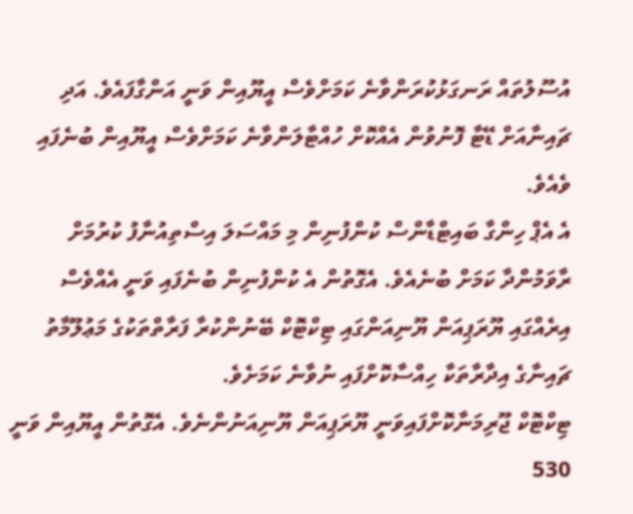އުސޫލުތައް ރަނގަޅުކުރަންވާނެ ކަމަށްވެސް އީޔޫއިން ވަނީ އަންގާފައެވެ. އަދި ޗައިނާއަށް ޑޭޓާ ފޮނުވުން އެއްކޮށް ހުއްޓާލަންވާނެ ކަމަށްވެސް އީޔޫއިން ބުނެފައި ވެއެވެ.
އެ އެޕް ހިންގާ ބައިޓްޑާންސް ކުންފުނިން މި މައްސަލަ އިސްތިއުނާފު ކުރުމަށް ރާވަމުންދާ ކަމަށް ބުނެއެވެ. އެގޮތުން އެ ކުންފުނިން ބުނެފައި ވަނީ އެއްވެސް އިރެއްގައި ޔޫރަޕިއަން ޔޫނިއަންގައި ޓިކްޓޮކް ބޭނުންކުރާ ފަރާތްތަކުގެ މަޢުލޫމާތު ޗައިނާގެ އިދާރާތަކާ ހިއްސާކޮށްފައި ނުވާނެ ކަމަށެވެ.
ޓިކްޓޮކް ޖޫރިމަނާކޮށްފައިވަނީ ޔޫރަޕިއަން ޔޫނިއަނުންނެވެ. އެގޮތުން އީޔޫއިން ވަނީ 530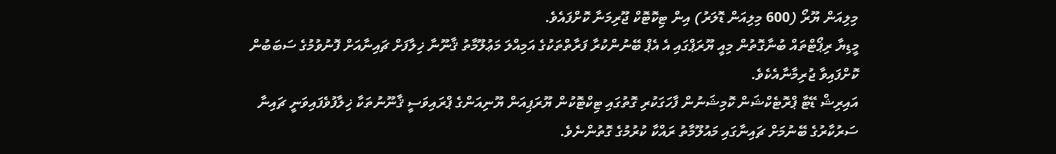މިލިއަން ޔޫރޯ (600 މިލިއަން ޑޮލަރު) އިން ޓިކޮޓޮކް ޖޫރިމަނާ ކޮށްފައެވެ.
މީޑިޔާ ރިޕޯޓްތައް ބުނާގޮތުން މިއީ ޔޫރަޕްގައި އެ އެޕް ބޭނުންކުރާ ފަރާތްތަކުގެ އަމިއްލަ މަޢުލޫމާތު ޤާނޫނާ ޚިލާފަށް ޗައިނާއަށް ފޮނުވުމުގެ ސަބަބުން ކޮށްފައިވާ ޖުރިމާނާއެކެވެ.
އައިރިޝް ޑޭޓާ ޕްރޮޓެކްޝަން ކޮމިޝަނުން ފާހަގަކުރި ގޮތުގައި ޓިކްޓޮކުން ޔޫރަޕިއަން ޔޫނިއަންގެ ޕްރައިވަސީ ޤާނޫނުތަކާ ޚިލާފުވެފައިވަނީ ޗައިނާ ސަރުކާރުގެ ބޭނުމަށް ޗައިނާގައި މައުލޫމާތު ރައްކާ ކުރުމުގެ ގޮތުންނެވެ.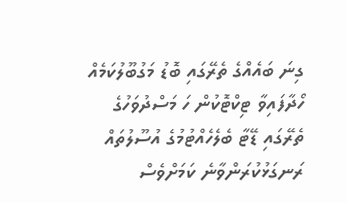ގިނަ ބައެއްގެ ތެރޭގައި ބޮޑު މަގުބޫލުކަމެއް ހޯދާފައިވާ ޓިކްޓޮކުން ހަ މަސްދުވަހުގެ ތެރޭގައި ޑޭޓާ ބެލެހެއްޓުމުގެ އުސޫލުތައް ރަނގަޅުކުރަންވާނެ ކަމަށްވެސް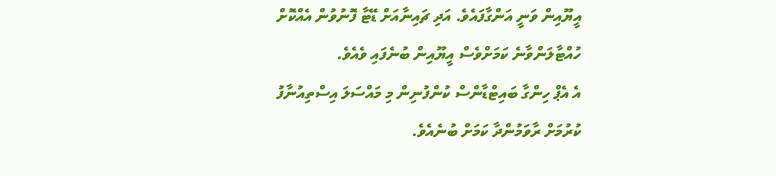އީޔޫއިން ވަނީ އަންގާފައެވެ. އަދި ޗައިނާއަށް ޑޭޓާ ފޮނުވުން އެއްކޮށް ހުއްޓާލަންވާނެ ކަމަށްވެސް އީޔޫއިން ބުނެފައި ވެއެވެ.
އެ އެޕް ހިންގާ ބައިޓްޑާންސް ކުންފުނިން މި މައްސަލަ އިސްތިއުނާފު ކުރުމަށް ރާވަމުންދާ ކަމަށް ބުނެއެވެ.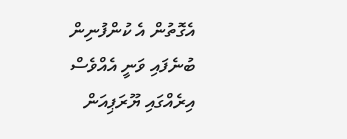އެގޮތުން އެ ކުންފުނިން ބުނެފައި ވަނީ އެއްވެސް އިރެއްގައި ޔޫރަޕިއަން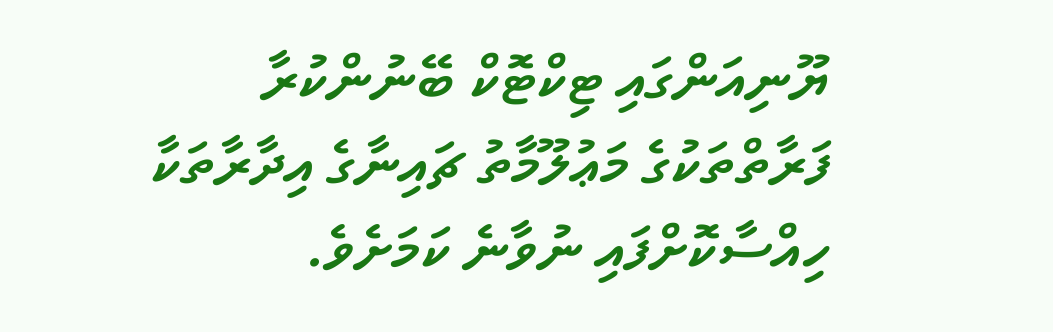ޔޫނިއަންގައި ޓިކްޓޮކް ބޭނުންކުރާ ފަރާތްތަކުގެ މަޢުލޫމާތު ޗައިނާގެ އިދާރާތަކާ ހިއްސާކޮށްފައި ނުވާނެ ކަމަށެވެ.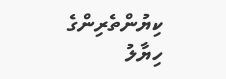ކިޔުންތެރިންގެ ހިޔާލު